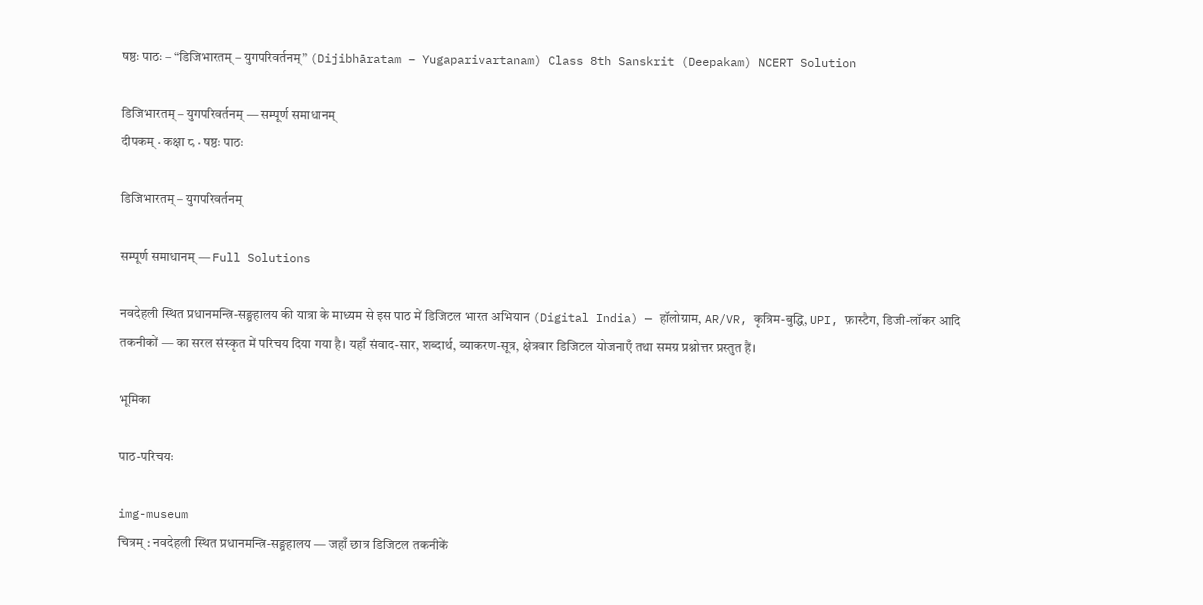षष्ठः पाठः – “डिजिभारतम् – युगपरिवर्तनम्” (Dijibhāratam – Yugaparivartanam) Class 8th Sanskrit (Deepakam) NCERT Solution

डिजिभारतम् – युगपरिवर्तनम् — सम्पूर्ण समाधानम्
दीपकम् · कक्षा ८ · षष्ठः पाठः

डिजिभारतम् – युगपरिवर्तनम्

सम्पूर्ण समाधानम् — Full Solutions

नवदेहली स्थित प्रधानमन्त्रि-सङ्ग्रहालय की यात्रा के माध्यम से इस पाठ में डिजिटल भारत अभियान (Digital India) — हॉलोग्राम, AR/VR, कृत्रिम-बुद्धि, UPI, फ़ास्टैग, डिजी-लॉकर आदि तकनीकों — का सरल संस्कृत में परिचय दिया गया है। यहाँ संवाद-सार, शब्दार्थ, व्याकरण-सूत्र, क्षेत्रवार डिजिटल योजनाएँ तथा समग्र प्रश्नोत्तर प्रस्तुत हैं।

भूमिका

पाठ-परिचयः

img-museum
चित्रम् : नवदेहली स्थित प्रधानमन्त्रि-सङ्ग्रहालय — जहाँ छात्र डिजिटल तकनीकें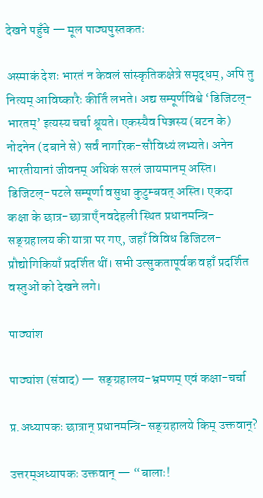देखने पहुँचे — मूल पाठ्यपुस्तकतः

अस्माकं देशः भारतं न केवलं सांस्कृतिकक्षेत्रे समृद्धम्, अपि तु नित्यम् आविष्कारैः कीर्तिं लभते। अद्य सम्पूर्णविश्वे ‘डिजिटल्-भारतम्’ इत्यस्य चर्चा श्रूयते। एकस्यैव पिञ्जस्य (बटन के) नोदनेन (दबाने से) सर्वं नागरिक-सौविध्यं लभ्यते। अनेन भारतीयानां जीवनम् अधिकं सरलं जायमानम् अस्ति। डिजिटल्-पटले सम्पूर्णा वसुधा कुटुम्बवत् अस्ति। एकदा कक्षा के छात्र-छात्राएँ नवदेहली स्थित प्रधानमन्त्रि-सङ्ग्रहालय की यात्रा पर गए, जहाँ विविध डिजिटल-प्रौद्योगिकियाँ प्रदर्शित थीं। सभी उत्सुकतापूर्वक वहाँ प्रदर्शित वस्तुओं को देखने लगे।

पाठ्यांश

पाठ्यांश (संवाद) — सङ्ग्रहालय-भ्रमणम् एवं कक्षा-चर्चा

प्र.अध्यापकः छात्रान् प्रधानमन्त्रि-सङ्ग्रहालये किम् उक्तवान्?

उत्तरम्अध्यापकः उक्तवान् — “बालाः!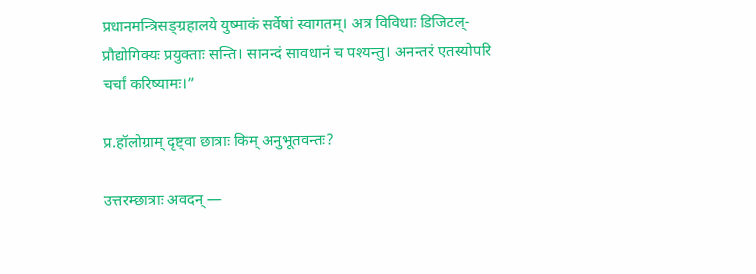प्रधानमन्त्रिसङ्ग्रहालये युष्माकं सर्वेषां स्वागतम्। अत्र विविधाः डिजिटल्-प्रौद्योगिक्यः प्रयुक्ताः सन्ति। सानन्दं सावधानं च पश्यन्तु। अनन्तरं एतस्योपरि चर्चां करिष्यामः।”

प्र.हॉलोग्राम् दृष्ट्वा छात्राः किम् अनुभूतवन्तः?

उत्तरम्छात्राः अवदन् —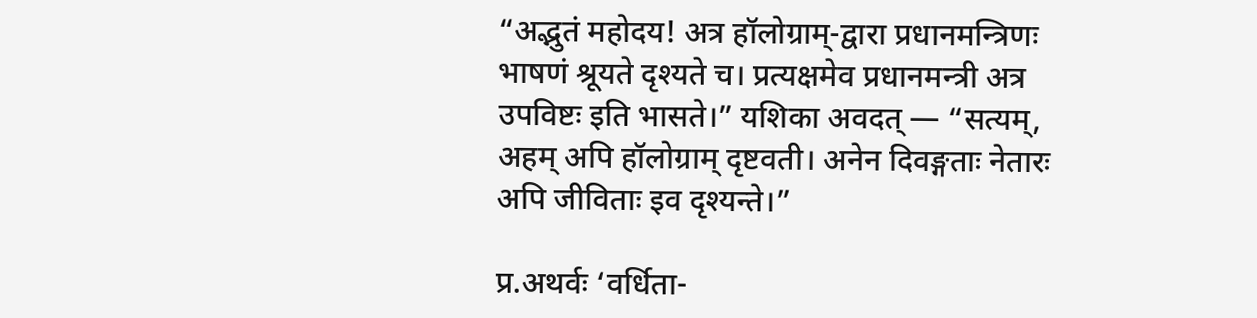“अद्भुतं महोदय! अत्र हॉलोग्राम्-द्वारा प्रधानमन्त्रिणः भाषणं श्रूयते दृश्यते च। प्रत्यक्षमेव प्रधानमन्त्री अत्र उपविष्टः इति भासते।” यशिका अवदत् — “सत्यम्, अहम् अपि हॉलोग्राम् दृष्टवती। अनेन दिवङ्गताः नेतारः अपि जीविताः इव दृश्यन्ते।”

प्र.अथर्वः ‘वर्धिता-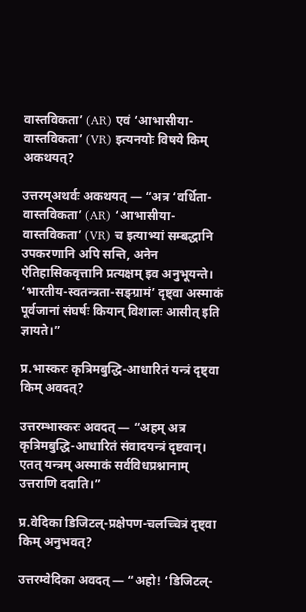वास्तविकता’ (AR) एवं ‘आभासीया-वास्तविकता’ (VR) इत्यनयोः विषये किम् अकथयत्?

उत्तरम्अथर्वः अकथयत् — “अत्र ‘वर्धिता-वास्तविकता’ (AR) ‘आभासीया-वास्तविकता’ (VR) च इत्याभ्यां सम्बद्धानि उपकरणानि अपि सन्ति, अनेन ऐतिहासिकवृत्तानि प्रत्यक्षम् इव अनुभूयन्ते। ‘भारतीय-स्वतन्त्रता-सङ्ग्रामं’ दृष्ट्वा अस्माकं पूर्वजानां संघर्षः कियान् विशालः आसीत् इति ज्ञायते।”

प्र.भास्करः कृत्रिमबुद्धि-आधारितं यन्त्रं दृष्ट्वा किम् अवदत्?

उत्तरम्भास्करः अवदत् — “अहम् अत्र कृत्रिमबुद्धि-आधारितं संवादयन्त्रं दृष्टवान्। एतत् यन्त्रम् अस्माकं सर्वविधप्रश्नानाम् उत्तराणि ददाति।”

प्र.वेदिका डिजिटल्-प्रक्षेपण-चलच्चित्रं दृष्ट्वा किम् अनुभवत्?

उत्तरम्वेदिका अवदत् — “अहो! ‘डिजिटल्-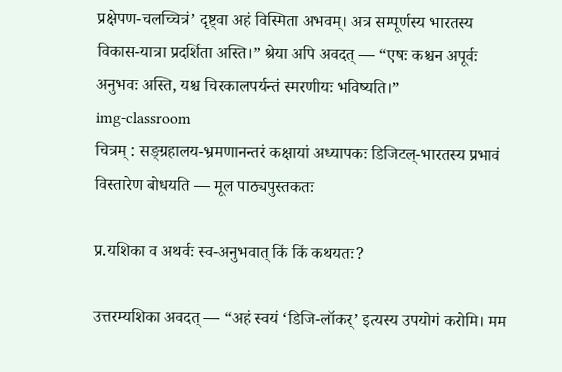प्रक्षेपण-चलच्चित्रं’ दृष्ट्वा अहं विस्मिता अभवम्। अत्र सम्पूर्णस्य भारतस्य विकास-यात्रा प्रदर्शिता अस्ति।” श्रेया अपि अवदत् — “एषः कश्चन अपूर्वः अनुभवः अस्ति, यश्च चिरकालपर्यन्तं स्मरणीयः भविष्यति।”
img-classroom
चित्रम् : सङ्ग्रहालय-भ्रमणानन्तरं कक्षायां अध्यापकः डिजिटल्-भारतस्य प्रभावं विस्तारेण बोधयति — मूल पाठ्यपुस्तकतः

प्र.यशिका व अथर्वः स्व-अनुभवात् किं किं कथयतः?

उत्तरम्यशिका अवदत् — “अहं स्वयं ‘डिजि-लॉकर्’ इत्यस्य उपयोगं करोमि। मम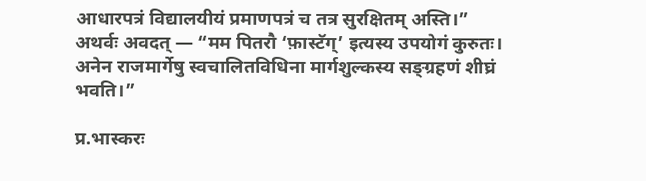आधारपत्रं विद्यालयीयं प्रमाणपत्रं च तत्र सुरक्षितम् अस्ति।” अथर्वः अवदत् — “मम पितरौ ‘फ़ास्टॅग्’ इत्यस्य उपयोगं कुरुतः। अनेन राजमार्गेषु स्वचालितविधिना मार्गशुल्कस्य सङ्ग्रहणं शीघ्रं भवति।”

प्र.भास्करः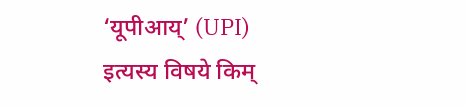‘यूपीआय्’ (UPI) इत्यस्य विषये किम्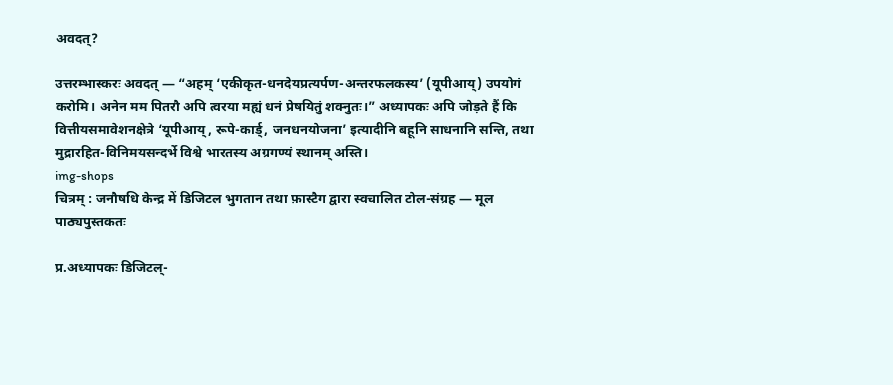अवदत्?

उत्तरम्भास्करः अवदत् — “अहम् ‘एकीकृत-धनदेयप्रत्यर्पण-अन्तरफलकस्य’ (यूपीआय्) उपयोगं करोमि। अनेन मम पितरौ अपि त्वरया मह्यं धनं प्रेषयितुं शक्नुतः।” अध्यापकः अपि जोड़ते हैं कि वित्तीयसमावेशनक्षेत्रे ‘यूपीआय्, रूपे-कार्ड्, जनधनयोजना’ इत्यादीनि बहूनि साधनानि सन्ति, तथा मुद्रारहित-विनिमयसन्दर्भे विश्वे भारतस्य अग्रगण्यं स्थानम् अस्ति।
img-shops
चित्रम् : जनौषधि केन्द्र में डिजिटल भुगतान तथा फ़ास्टैग द्वारा स्वचालित टोल-संग्रह — मूल पाठ्यपुस्तकतः

प्र.अध्यापकः डिजिटल्-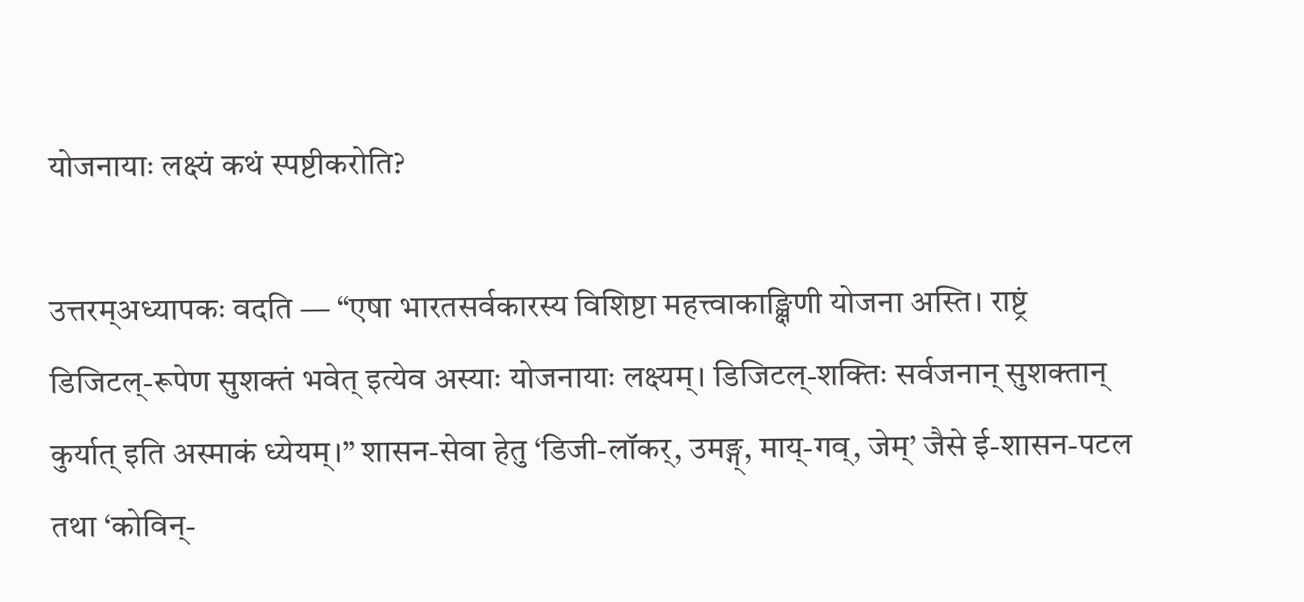योजनायाः लक्ष्यं कथं स्पष्टीकरोति?

उत्तरम्अध्यापकः वदति — “एषा भारतसर्वकारस्य विशिष्टा महत्त्वाकाङ्क्षिणी योजना अस्ति। राष्ट्रं डिजिटल्-रूपेण सुशक्तं भवेत् इत्येव अस्याः योजनायाः लक्ष्यम्। डिजिटल्-शक्तिः सर्वजनान् सुशक्तान् कुर्यात् इति अस्माकं ध्येयम्।” शासन-सेवा हेतु ‘डिजी-लॉकर्, उमङ्ग्, माय्-गव्, जेम्’ जैसे ई-शासन-पटल तथा ‘कोविन्-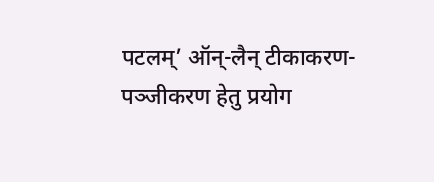पटलम्’ ऑन्-लैन् टीकाकरण-पञ्जीकरण हेतु प्रयोग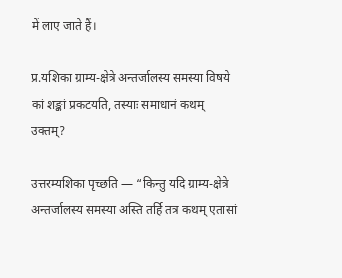में लाए जाते हैं।

प्र.यशिका ग्राम्य-क्षेत्रे अन्तर्जालस्य समस्या विषये कां शङ्कां प्रकटयति, तस्याः समाधानं कथम् उक्तम्?

उत्तरम्यशिका पृच्छति — “किन्तु यदि ग्राम्य-क्षेत्रे अन्तर्जालस्य समस्या अस्ति तर्हि तत्र कथम् एतासां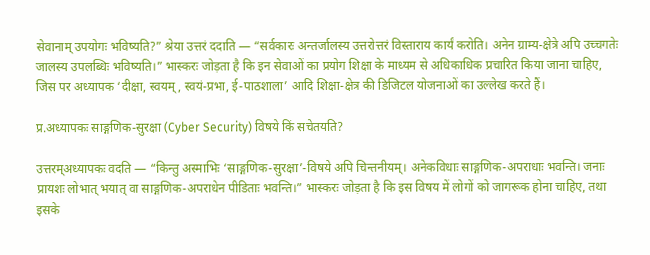सेवानाम् उपयोगः भविष्यति?” श्रेया उत्तरं ददाति — “सर्वकारः अन्तर्जालस्य उत्तरोत्तरं विस्ताराय कार्यं करोति। अनेन ग्राम्य-क्षेत्रे अपि उच्चगतेः जालस्य उपलब्धिः भविष्यति।” भास्करः जोड़ता है कि इन सेवाओं का प्रयोग शिक्षा के माध्यम से अधिकाधिक प्रचारित किया जाना चाहिए, जिस पर अध्यापक ‘दीक्षा, स्वयम्, स्वयं-प्रभा, ई-पाठशाला’ आदि शिक्षा-क्षेत्र की डिजिटल योजनाओं का उल्लेख करते हैं।

प्र.अध्यापकः साङ्गणिक-सुरक्षा (Cyber Security) विषये किं सचेतयति?

उत्तरम्अध्यापकः वदति — “किन्तु अस्माभिः ‘साङ्गणिक-सुरक्षा’-विषये अपि चिन्तनीयम्। अनेकविधाः साङ्गणिक-अपराधाः भवन्ति। जनाः प्रायशः लोभात् भयात् वा साङ्गणिक-अपराधेन पीडिताः भवन्ति।” भास्करः जोड़ता है कि इस विषय में लोगों को जागरूक होना चाहिए, तथा इसके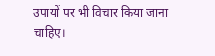उपायों पर भी विचार किया जाना चाहिए।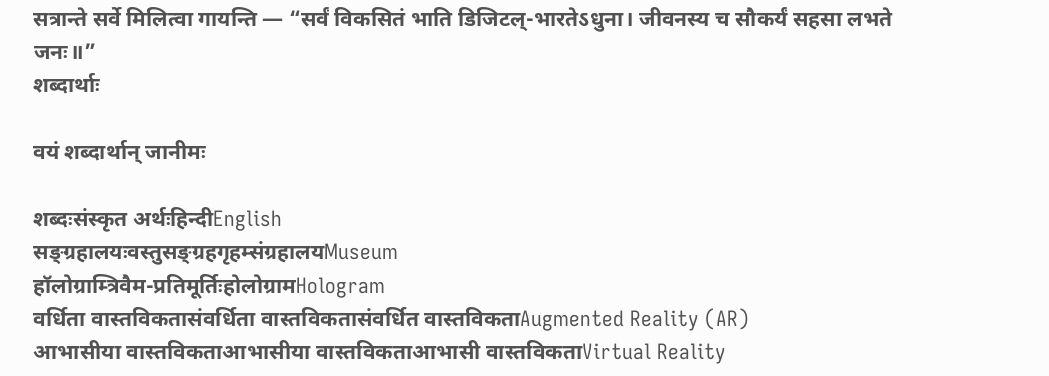सत्रान्ते सर्वे मिलित्वा गायन्ति — “सर्वं विकसितं भाति डिजिटल्-भारतेऽधुना। जीवनस्य च सौकर्यं सहसा लभते जनः॥”
शब्दार्थाः

वयं शब्दार्थान् जानीमः

शब्दःसंस्कृत अर्थःहिन्दीEnglish
सङ्ग्रहालयःवस्तुसङ्ग्रहगृहम्संग्रहालयMuseum
हॉलोग्राम्त्रिवैम-प्रतिमूर्तिःहोलोग्रामHologram
वर्धिता वास्तविकतासंवर्धिता वास्तविकतासंवर्धित वास्तविकताAugmented Reality (AR)
आभासीया वास्तविकताआभासीया वास्तविकताआभासी वास्तविकताVirtual Reality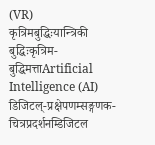(VR)
कृत्रिमबुद्धिःयान्त्रिकी बुद्धिःकृत्रिम-बुद्धिमत्ताArtificial Intelligence (AI)
डिजिटल्-प्रक्षेपणम्सङ्गणक-चित्रप्रदर्शनम्डिजिटल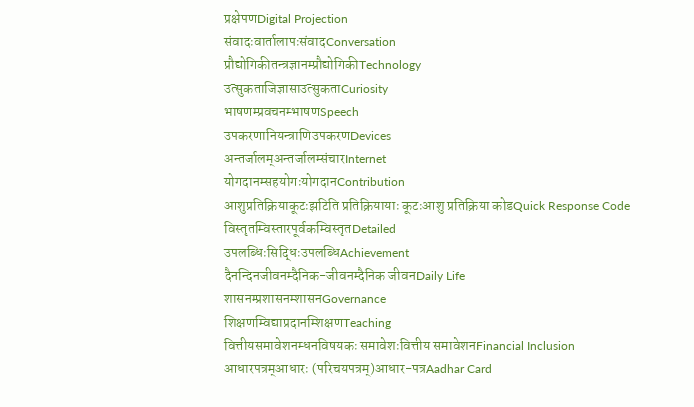प्रक्षेपणDigital Projection
संवादःवार्तालापःसंवादConversation
प्रौद्योगिकीतन्त्रज्ञानम्प्रौद्योगिकीTechnology
उत्सुकताजिज्ञासाउत्सुकताCuriosity
भाषणम्प्रवचनम्भाषणSpeech
उपकरणानियन्त्राणिउपकरणDevices
अन्तर्जालम्अन्तर्जालम्संचारInternet
योगदानम्सहयोगःयोगदानContribution
आशुप्रतिक्रियाकूटःझटिति प्रतिक्रियायाः कूटःआशु प्रतिक्रिया कोडQuick Response Code
विस्तृतम्विस्तारपूर्वकम्विस्तृतDetailed
उपलब्धिःसिद्धिःउपलब्धिAchievement
दैनन्दिनजीवनम्दैनिक-जीवनम्दैनिक जीवनDaily Life
शासनम्प्रशासनम्शासनGovernance
शिक्षणम्विद्याप्रदानम्शिक्षणTeaching
वित्तीयसमावेशनम्धनविषयकः समावेशःवित्तीय समावेशनFinancial Inclusion
आधारपत्रम्आधारः (परिचयपत्रम्)आधार-पत्रAadhar Card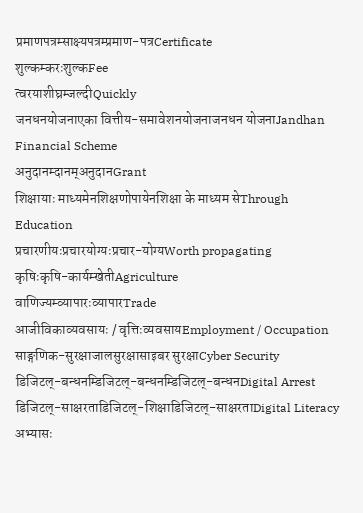प्रमाणपत्रम्साक्ष्यपत्रम्प्रमाण-पत्रCertificate
शुल्कम्करःशुल्कFee
त्वरयाशीघ्रम्जल्दीQuickly
जनधनयोजनाएका वित्तीय-समावेशनयोजनाजनधन योजनाJandhan Financial Scheme
अनुदानम्दानम्अनुदानGrant
शिक्षायाः माध्यमेनशिक्षणोपायेनशिक्षा के माध्यम सेThrough Education
प्रचारणीयःप्रचारयोग्यःप्रचार-योग्यWorth propagating
कृषिःकृषि-कार्यम्खेतीAgriculture
वाणिज्यम्व्यापारःव्यापारTrade
आजीविकाव्यवसायः / वृत्तिःव्यवसायEmployment / Occupation
साङ्गणिक-सुरक्षाजालसुरक्षासाइबर सुरक्षाCyber Security
डिजिटल्-बन्धनम्डिजिटल्-बन्धनम्डिजिटल्-बन्धनDigital Arrest
डिजिटल्-साक्षरताडिजिटल्-शिक्षाडिजिटल्-साक्षरताDigital Literacy
अभ्यासः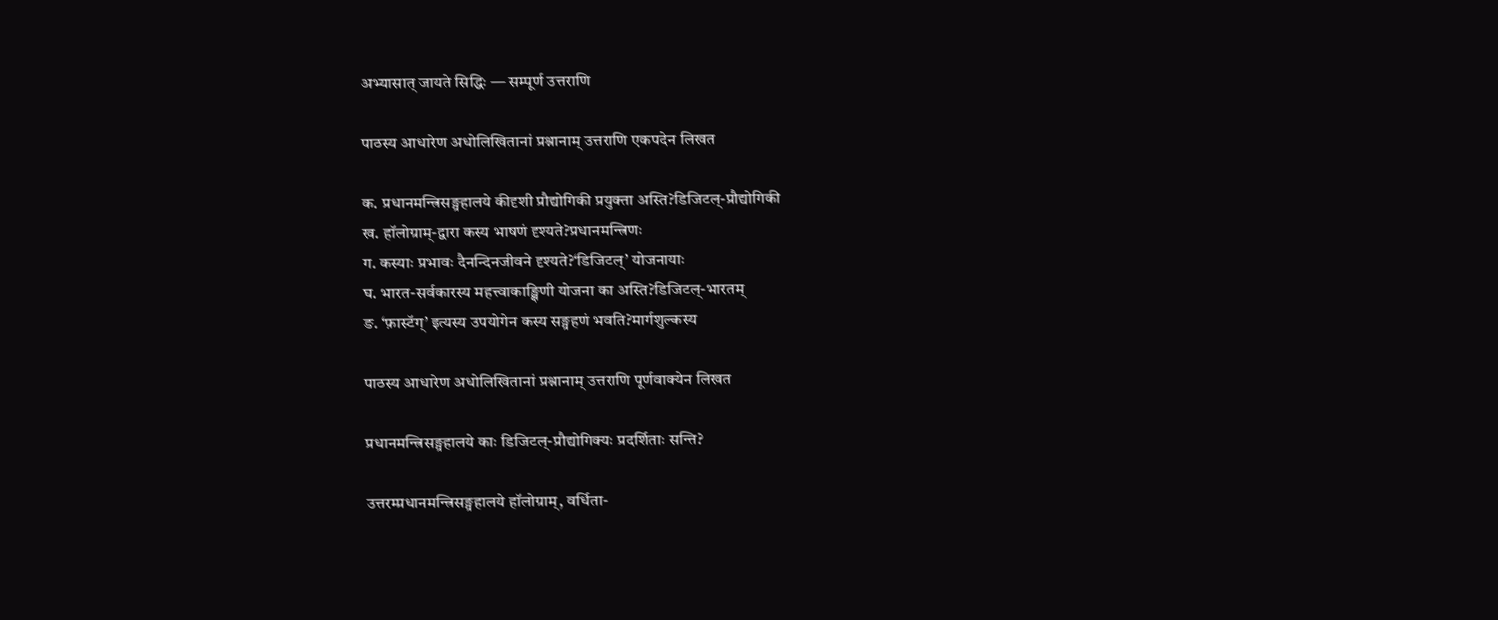अभ्यासात् जायते सिद्धिः — सम्पूर्ण उत्तराणि

पाठस्य आधारेण अधोलिखितानां प्रश्नानाम् उत्तराणि एकपदेन लिखत

क. प्रधानमन्त्रिसङ्ग्रहालये कीदृशी प्रौद्योगिकी प्रयुक्ता अस्ति?डिजिटल्-प्रौद्योगिकी
ख. हॉलोग्राम्-द्वारा कस्य भाषणं दृश्यते?प्रधानमन्त्रिणः
ग. कस्याः प्रभावः दैनन्दिनजीवने दृश्यते?‘डिजिटल्’ योजनायाः
घ. भारत-सर्वकारस्य महत्त्वाकाङ्क्षिणी योजना का अस्ति?डिजिटल्-भारतम्
ङ. ‘फ़ास्टॅग्’ इत्यस्य उपयोगेन कस्य सङ्ग्रहणं भवति?मार्गशुल्कस्य

पाठस्य आधारेण अधोलिखितानां प्रश्नानाम् उत्तराणि पूर्णवाक्येन लिखत

प्रधानमन्त्रिसङ्ग्रहालये काः डिजिटल्-प्रौद्योगिक्यः प्रदर्शिताः सन्ति?

उत्तरम्प्रधानमन्त्रिसङ्ग्रहालये हॉलोग्राम्, वर्धिता-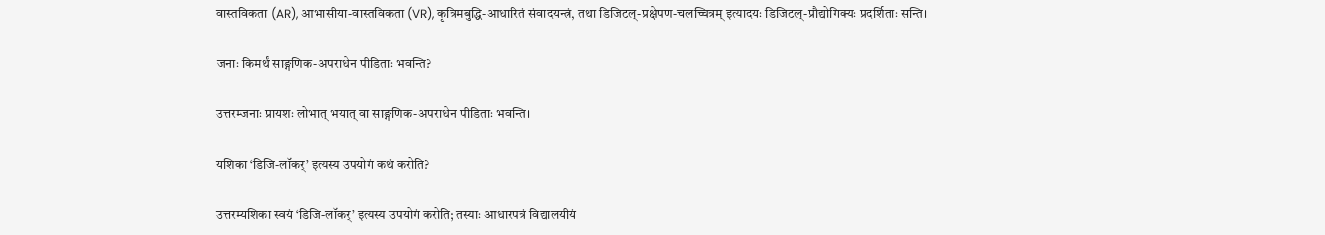वास्तविकता (AR), आभासीया-वास्तविकता (VR), कृत्रिमबुद्धि-आधारितं संवादयन्त्रं, तथा डिजिटल्-प्रक्षेपण-चलच्चित्रम् इत्यादयः डिजिटल्-प्रौद्योगिक्यः प्रदर्शिताः सन्ति।

जनाः किमर्थं साङ्गणिक-अपराधेन पीडिताः भवन्ति?

उत्तरम्जनाः प्रायशः लोभात् भयात् वा साङ्गणिक-अपराधेन पीडिताः भवन्ति।

यशिका ‘डिजि-लॉकर्’ इत्यस्य उपयोगं कथं करोति?

उत्तरम्यशिका स्वयं ‘डिजि-लॉकर्’ इत्यस्य उपयोगं करोति; तस्याः आधारपत्रं विद्यालयीयं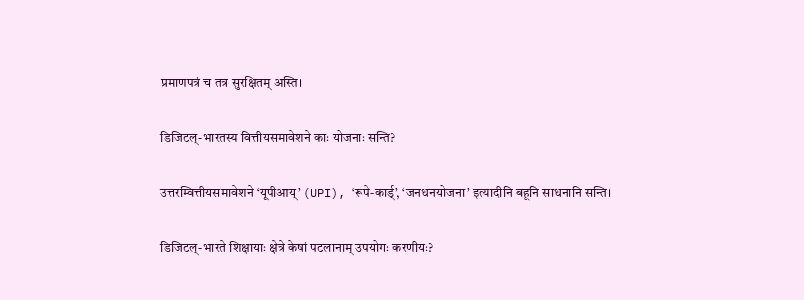प्रमाणपत्रं च तत्र सुरक्षितम् अस्ति।

डिजिटल्-भारतस्य वित्तीयसमावेशने काः योजनाः सन्ति?

उत्तरम्वित्तीयसमावेशने ‘यूपीआय्’ (UPI), ‘रूपे-कार्ड्’, ‘जनधनयोजना’ इत्यादीनि बहूनि साधनानि सन्ति।

डिजिटल्-भारते शिक्षायाः क्षेत्रे केषां पटलानाम् उपयोगः करणीयः?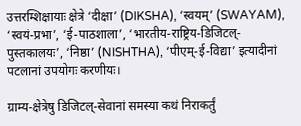उत्तरम्शिक्षायाः क्षेत्रे ‘दीक्षा’ (DIKSHA), ‘स्वयम्’ (SWAYAM), ‘स्वयं-प्रभा’, ‘ई-पाठशाला’, ‘भारतीय-राष्ट्रिय-डिजिटल्-पुस्तकालयः’, ‘निष्ठा’ (NISHTHA), ‘पीएम्-ई-विद्या’ इत्यादीनां पटलानां उपयोगः करणीयः।

ग्राम्य-क्षेत्रेषु डिजिटल्-सेवानां समस्या कथं निराकर्तुं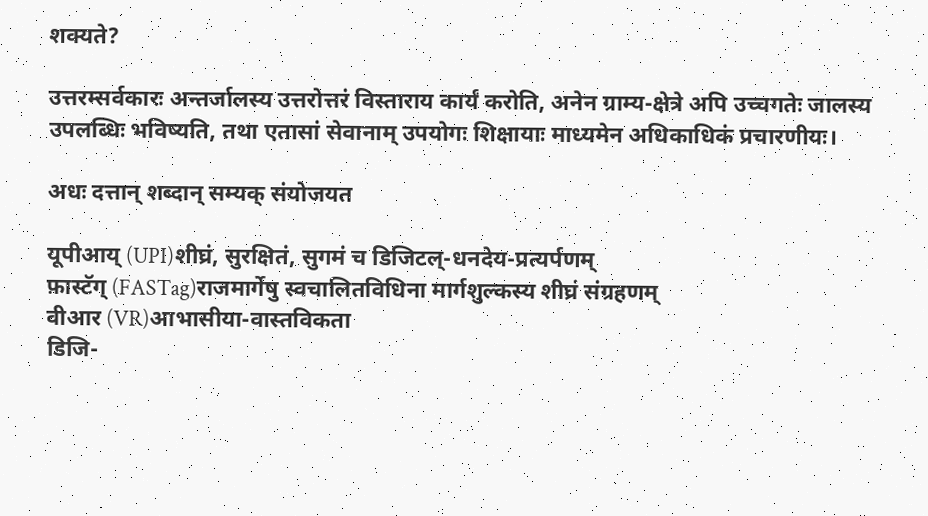शक्यते?

उत्तरम्सर्वकारः अन्तर्जालस्य उत्तरोत्तरं विस्ताराय कार्यं करोति, अनेन ग्राम्य-क्षेत्रे अपि उच्चगतेः जालस्य उपलब्धिः भविष्यति, तथा एतासां सेवानाम् उपयोगः शिक्षायाः माध्यमेन अधिकाधिकं प्रचारणीयः।

अधः दत्तान् शब्दान् सम्यक् संयोजयत

यूपीआय् (UPI)शीघ्रं, सुरक्षितं, सुगमं च डिजिटल्-धनदेय-प्रत्यर्पणम्
फ़ास्टॅग् (FASTag)राजमार्गेषु स्वचालितविधिना मार्गशुल्कस्य शीघ्रं संग्रहणम्
वीआर (VR)आभासीया-वास्तविकता
डिजि-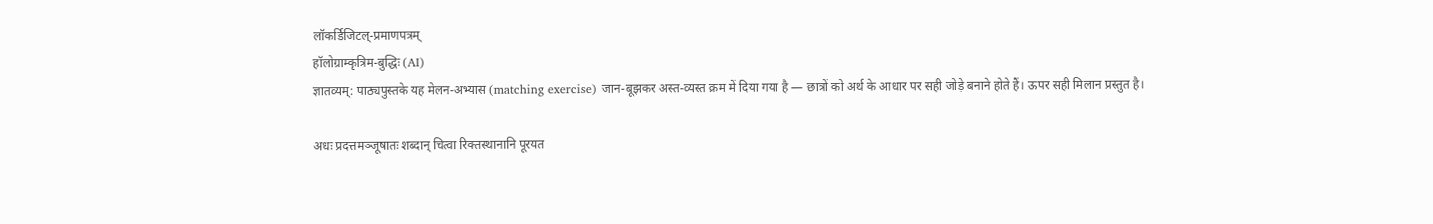लॉकर्डिजिटल्-प्रमाणपत्रम्
हॉलोग्राम्कृत्रिम-बुद्धिः (AI)
ज्ञातव्यम्: पाठ्यपुस्तके यह मेलन-अभ्यास (matching exercise) जान-बूझकर अस्त-व्यस्त क्रम में दिया गया है — छात्रों को अर्थ के आधार पर सही जोड़े बनाने होते हैं। ऊपर सही मिलान प्रस्तुत है।

अधः प्रदत्तमञ्जूषातः शब्दान् चित्वा रिक्तस्थानानि पूरयत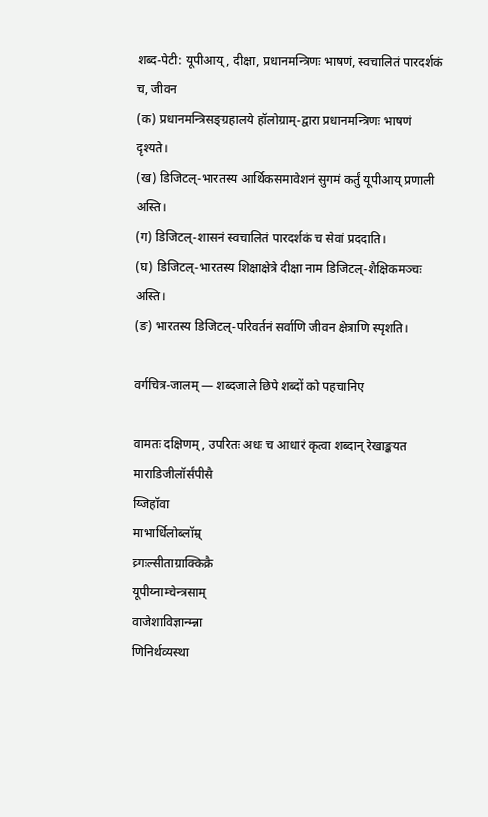शब्द-पेटी: यूपीआय्, दीक्षा, प्रधानमन्त्रिणः भाषणं, स्वचालितं पारदर्शकं च, जीवन
(क) प्रधानमन्त्रिसङ्ग्रहालये हॉलोग्राम्-द्वारा प्रधानमन्त्रिणः भाषणं दृश्यते।
(ख) डिजिटल्-भारतस्य आर्थिकसमावेशनं सुगमं कर्तुं यूपीआय् प्रणाली अस्ति।
(ग) डिजिटल्-शासनं स्वचालितं पारदर्शकं च सेवां प्रददाति।
(घ) डिजिटल्-भारतस्य शिक्षाक्षेत्रे दीक्षा नाम डिजिटल्-शैक्षिकमञ्चः अस्ति।
(ङ) भारतस्य डिजिटल्-परिवर्तनं सर्वाणि जीवन क्षेत्राणि स्पृशति।

वर्गचित्र-जालम् — शब्दजाले छिपे शब्दों को पहचानिए

वामतः दक्षिणम्, उपरितः अधः च आधारं कृत्वा शब्दान् रेखाङ्कयत
माराडिजीलॉर्संपीसै
य्जिहॉवा
माभार्धिलोब्लॉम्र्
व्र्गःल्सीताग्राक्किक्रै
यूपीय्नाम्चेन्त्रसाम्
वाजेशाविज्ञान्म्न्ना
णिनिर्थव्यस्था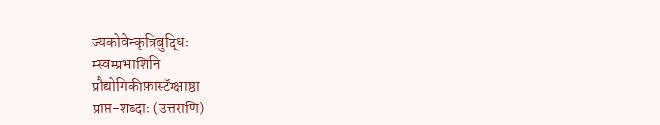ज्यकोवेन्कृत्रिबुद्धिः
म्स्वम्प्रभाशिनि
प्रौद्योगिकीफ़ास्टॅग्क्षाष्ठा
प्राप्त-शब्दाः (उत्तराणि)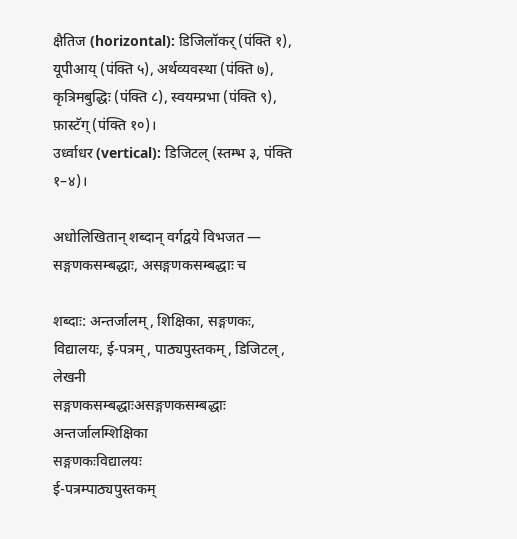क्षैतिज (horizontal): डिजिलॉकर् (पंक्ति १), यूपीआय् (पंक्ति ५), अर्थव्यवस्था (पंक्ति ७), कृत्रिमबुद्धिः (पंक्ति ८), स्वयम्प्रभा (पंक्ति ९), फ़ास्टॅग् (पंक्ति १०)।
उर्ध्वाधर (vertical): डिजिटल् (स्तम्भ ३, पंक्ति १–४)।

अधोलिखितान् शब्दान् वर्गद्वये विभजत — सङ्गणकसम्बद्धाः, असङ्गणकसम्बद्धाः च

शब्दाः: अन्तर्जालम्, शिक्षिका, सङ्गणकः, विद्यालयः, ई-पत्रम्, पाठ्यपुस्तकम्, डिजिटल्, लेखनी
सङ्गणकसम्बद्धाःअसङ्गणकसम्बद्धाः
अन्तर्जालम्शिक्षिका
सङ्गणकःविद्यालयः
ई-पत्रम्पाठ्यपुस्तकम्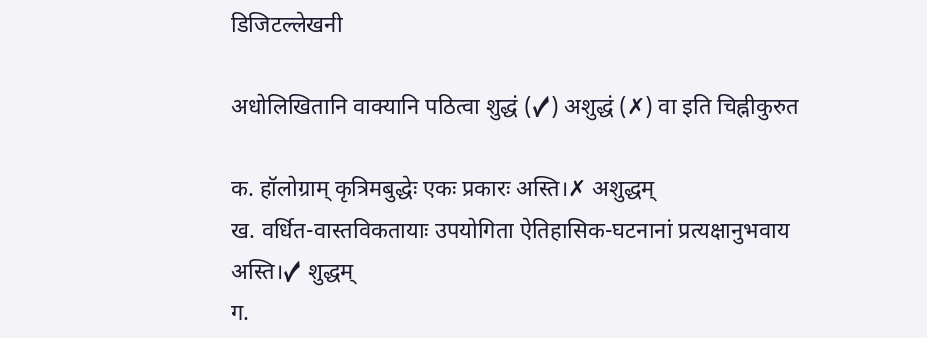डिजिटल्लेखनी

अधोलिखितानि वाक्यानि पठित्वा शुद्धं (✓) अशुद्धं (✗) वा इति चिह्नीकुरुत

क. हॉलोग्राम् कृत्रिमबुद्धेः एकः प्रकारः अस्ति।✗ अशुद्धम्
ख. वर्धित-वास्तविकतायाः उपयोगिता ऐतिहासिक-घटनानां प्रत्यक्षानुभवाय अस्ति।✓ शुद्धम्
ग.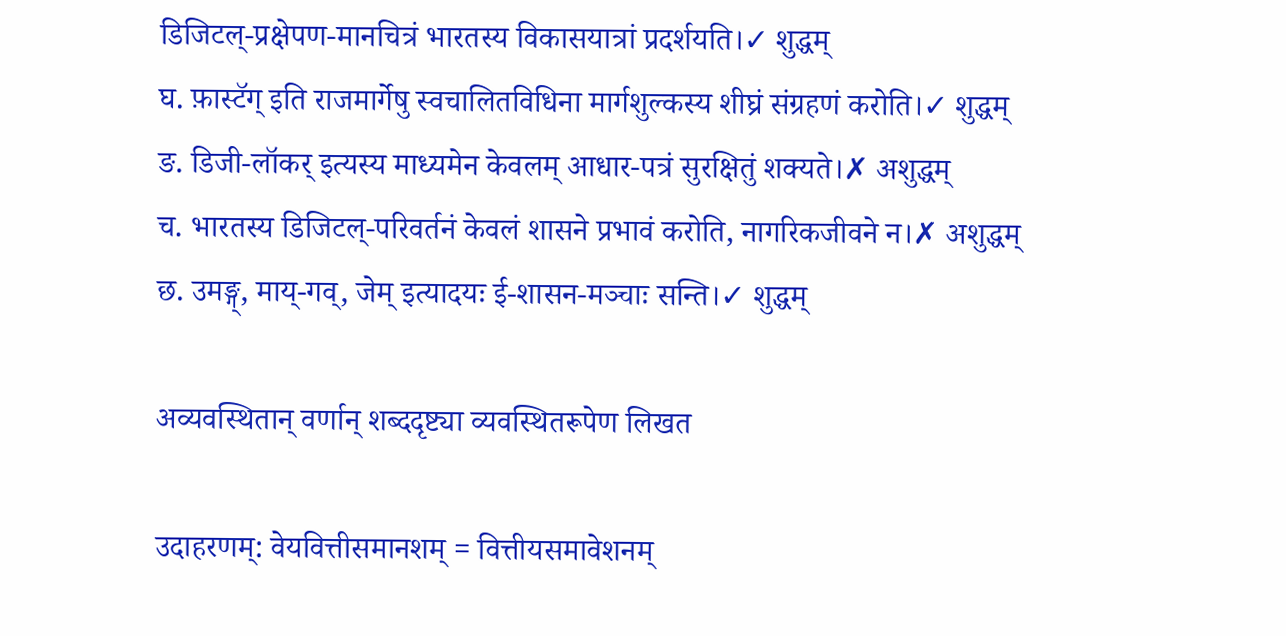डिजिटल्-प्रक्षेपण-मानचित्रं भारतस्य विकासयात्रां प्रदर्शयति।✓ शुद्धम्
घ. फ़ास्टॅग् इति राजमार्गेषु स्वचालितविधिना मार्गशुल्कस्य शीघ्रं संग्रहणं करोति।✓ शुद्धम्
ङ. डिजी-लॉकर् इत्यस्य माध्यमेन केवलम् आधार-पत्रं सुरक्षितुं शक्यते।✗ अशुद्धम्
च. भारतस्य डिजिटल्-परिवर्तनं केवलं शासने प्रभावं करोति, नागरिकजीवने न।✗ अशुद्धम्
छ. उमङ्ग्, माय्-गव्, जेम् इत्यादयः ई-शासन-मञ्चाः सन्ति।✓ शुद्धम्

अव्यवस्थितान् वर्णान् शब्ददृष्ट्या व्यवस्थितरूपेण लिखत

उदाहरणम्: वेयवित्तीसमानशम् = वित्तीयसमावेशनम्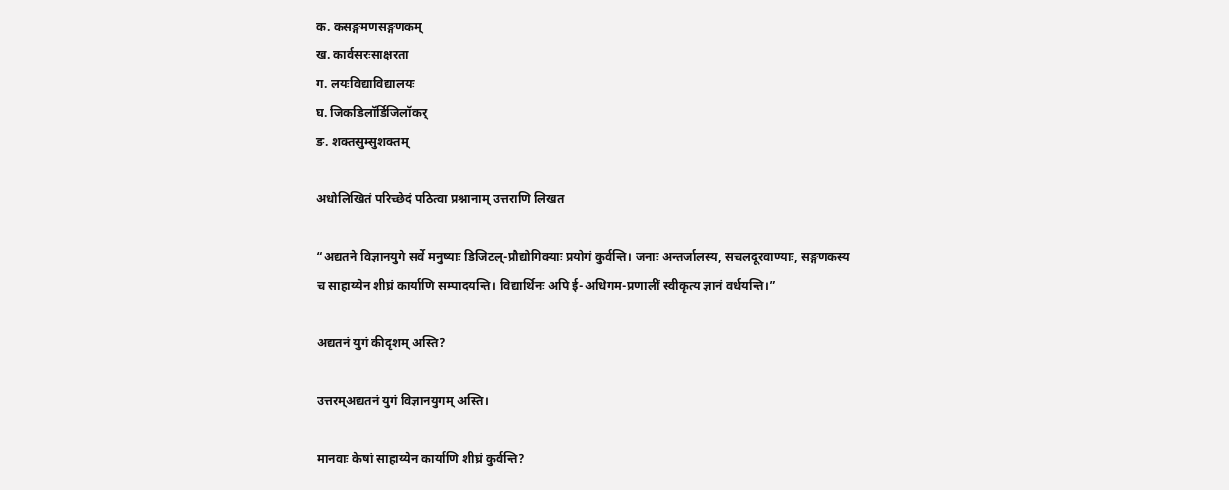क. कसङ्गमणसङ्गणकम्
ख. कार्वसरःसाक्षरता
ग. लयःविद्याविद्यालयः
घ. जिकडिलॉर्डिजिलॉकर्
ङ. शक्तसुम्सुशक्तम्

अधोलिखितं परिच्छेदं पठित्वा प्रश्नानाम् उत्तराणि लिखत

“अद्यतने विज्ञानयुगे सर्वे मनुष्याः डिजिटल्-प्रौद्योगिक्याः प्रयोगं कुर्वन्ति। जनाः अन्तर्जालस्य, सचलदूरवाण्याः, सङ्गणकस्य च साहाय्येन शीघ्रं कार्याणि सम्पादयन्ति। विद्यार्थिनः अपि ई-अधिगम-प्रणालीं स्वीकृत्य ज्ञानं वर्धयन्ति।”

अद्यतनं युगं कीदृशम् अस्ति?

उत्तरम्अद्यतनं युगं विज्ञानयुगम् अस्ति।

मानवाः केषां साहाय्येन कार्याणि शीघ्रं कुर्वन्ति?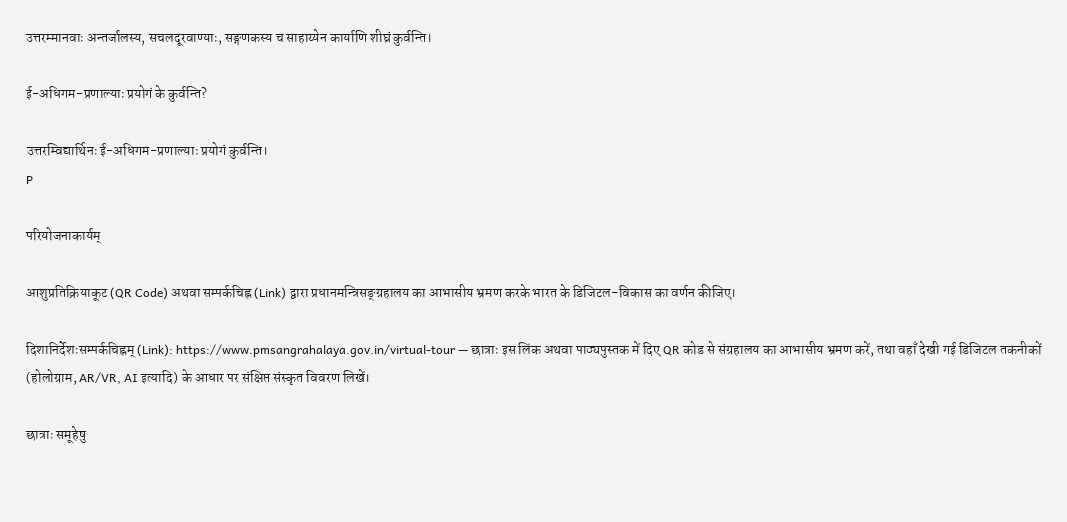उत्तरम्मानवाः अन्तर्जालस्य, सचलदूरवाण्याः, सङ्गणकस्य च साहाय्येन कार्याणि शीघ्रं कुर्वन्ति।

ई-अधिगम-प्रणाल्याः प्रयोगं के कुर्वन्ति?

उत्तरम्विद्यार्थिनः ई-अधिगम-प्रणाल्याः प्रयोगं कुर्वन्ति।
P

परियोजनाकार्यम्

आशुप्रतिक्रियाकूट (QR Code) अथवा सम्पर्कचिह्न (Link) द्वारा प्रधानमन्त्रिसङ्ग्रहालय का आभासीय भ्रमण करके भारत के डिजिटल-विकास का वर्णन कीजिए।

दिशानिर्देशःसम्पर्कचिह्नम् (Link): https://www.pmsangrahalaya.gov.in/virtual-tour — छात्राः इस लिंक अथवा पाठ्यपुस्तक में दिए QR कोड से संग्रहालय का आभासीय भ्रमण करें, तथा वहाँ देखी गई डिजिटल तकनीकों (होलोग्राम, AR/VR, AI इत्यादि) के आधार पर संक्षिप्त संस्कृत विवरण लिखें।

छात्राः समूहेषु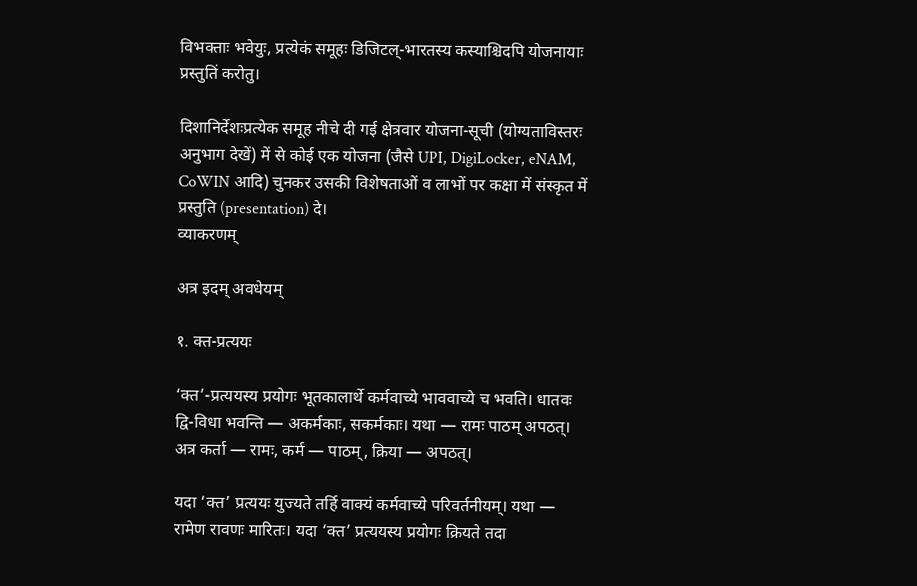विभक्ताः भवेयुः, प्रत्येकं समूहः डिजिटल्-भारतस्य कस्याश्चिदपि योजनायाः प्रस्तुतिं करोतु।

दिशानिर्देशःप्रत्येक समूह नीचे दी गई क्षेत्रवार योजना-सूची (योग्यताविस्तरः अनुभाग देखें) में से कोई एक योजना (जैसे UPI, DigiLocker, eNAM, CoWIN आदि) चुनकर उसकी विशेषताओं व लाभों पर कक्षा में संस्कृत में प्रस्तुति (presentation) दे।
व्याकरणम्

अत्र इदम् अवधेयम्

१. क्त-प्रत्ययः

‘क्त’-प्रत्ययस्य प्रयोगः भूतकालार्थे कर्मवाच्ये भाववाच्ये च भवति। धातवः द्वि-विधा भवन्ति — अकर्मकाः, सकर्मकाः। यथा — रामः पाठम् अपठत्। अत्र कर्ता — रामः, कर्म — पाठम्, क्रिया — अपठत्।

यदा ‘क्त’ प्रत्ययः युज्यते तर्हि वाक्यं कर्मवाच्ये परिवर्तनीयम्। यथा — रामेण रावणः मारितः। यदा ‘क्त’ प्रत्ययस्य प्रयोगः क्रियते तदा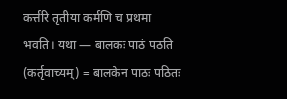कर्त्तरि तृतीया कर्मणि च प्रथमा भवति। यथा — बालकः पाठं पठति (कर्तृवाच्यम्) = बालकेन पाठः पठितः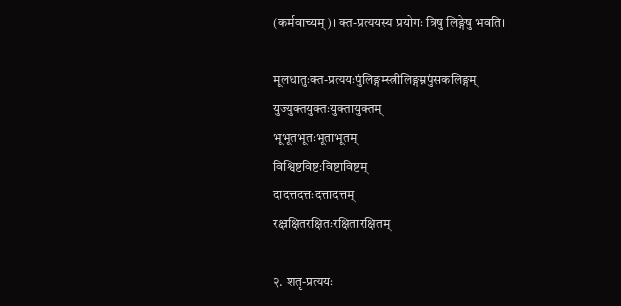(कर्मवाच्यम्)। क्त-प्रत्ययस्य प्रयोगः त्रिषु लिङ्गेषु भवति।

मूलधातुःक्त-प्रत्ययःपुंलिङ्गम्स्त्रीलिङ्गम्नपुंसकलिङ्गम्
युज्युक्तयुक्तःयुक्तायुक्तम्
भूभूतभूतःभूताभूतम्
विश्विष्टविष्टःविष्टाविष्टम्
दादत्तदत्तःदत्तादत्तम्
रक्ष्रक्षितरक्षितःरक्षितारक्षितम्

२. शतृ-प्रत्ययः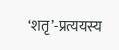‘शतृ’-प्रत्ययस्य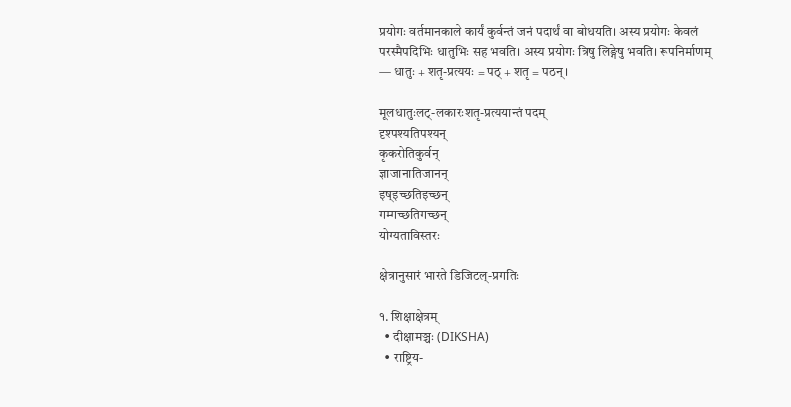प्रयोगः वर्तमानकाले कार्यं कुर्वन्तं जनं पदार्थं वा बोधयति। अस्य प्रयोगः केवलं परस्मैपदिभिः धातुभिः सह भवति। अस्य प्रयोगः त्रिषु लिङ्गेषु भवति। रूपनिर्माणम् — धातुः + शतृ-प्रत्ययः = पठ् + शतृ = पठन्।

मूलधातुःलट्-लकारःशतृ-प्रत्ययान्तं पदम्
दृश्पश्यतिपश्यन्
कृकरोतिकुर्वन्
ज्ञाजानातिजानन्
इष्इच्छतिइच्छन्
गम्गच्छतिगच्छन्
योग्यताविस्तरः

क्षेत्रानुसारं भारते डिजिटल्-प्रगतिः

१. शिक्षाक्षेत्रम्
  • दीक्षामञ्चः (DIKSHA)
  • राष्ट्रिय-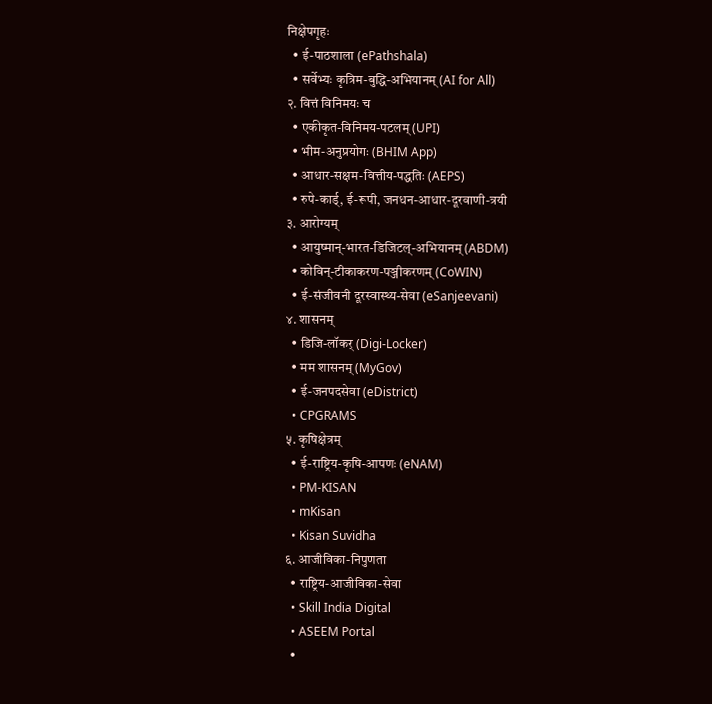निक्षेपगृहः
  • ई-पाठशाला (ePathshala)
  • सर्वेभ्यः कृत्रिम-बुद्धि-अभियानम् (AI for All)
२. वित्तं विनिमयः च
  • एकीकृत-विनिमय-पटलम् (UPI)
  • भीम-अनुप्रयोगः (BHIM App)
  • आधार-सक्षम-वित्तीय-पद्धतिः (AEPS)
  • रुपे-कार्ड्, ई-रूपी, जनधन-आधार-दूरवाणी-त्रयी
३. आरोग्यम्
  • आयुष्मान्-भारत-डिजिटल्-अभियानम् (ABDM)
  • कोविन्-टीकाकरण-पञ्जीकरणम् (CoWIN)
  • ई-संजीवनी दूरस्वास्थ्य-सेवा (eSanjeevani)
४. शासनम्
  • डिजि-लॉकर् (Digi-Locker)
  • मम शासनम् (MyGov)
  • ई-जनपदसेवा (eDistrict)
  • CPGRAMS
५. कृषिक्षेत्रम्
  • ई-राष्ट्रिय-कृषि-आपणः (eNAM)
  • PM-KISAN
  • mKisan
  • Kisan Suvidha
६. आजीविका-निपुणता
  • राष्ट्रिय-आजीविका-सेवा
  • Skill India Digital
  • ASEEM Portal
  •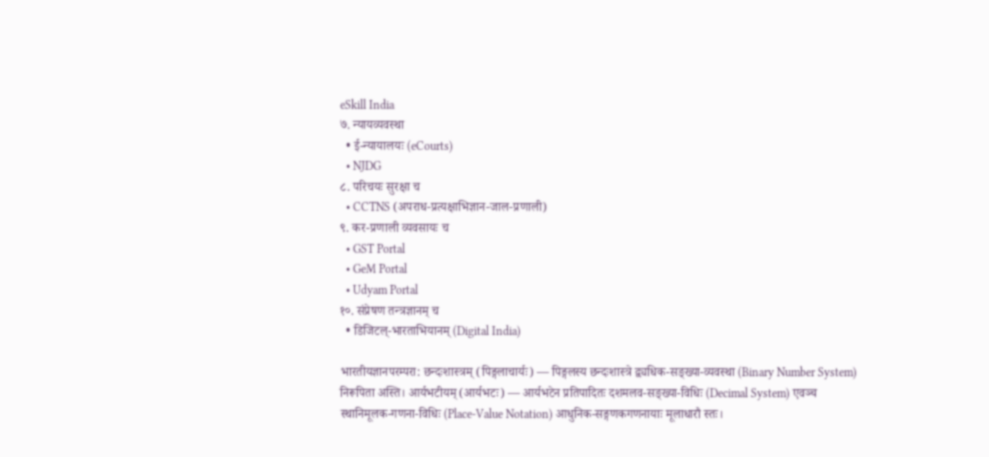eSkill India
७. न्यायव्यवस्था
  • ई-न्यायालयः (eCourts)
  • NJDG
८. परिचयः सुरक्षा च
  • CCTNS (अपराध-प्रत्यक्षाभिज्ञान-जाल-प्रणाली)
९. कर-प्रणाली व्यवसायः च
  • GST Portal
  • GeM Portal
  • Udyam Portal
१०. संप्रेषण तन्त्रज्ञानम् च
  • डिजिटल्-भारताभियानम् (Digital India)

भारतीयज्ञानपरम्परा: छन्दःशास्त्रम् (पिङ्गलाचार्यः) — पिङ्गलस्य छन्दःशास्त्रे द्व्यधिक-सङ्ख्या-व्यवस्था (Binary Number System) निरूपिता अस्ति। आर्यभटीयम् (आर्यभटः) — आर्यभटेन प्रतिपादितः दशमलव-सङ्ख्या-विधिः (Decimal System) एवञ्च स्थानिमूलक-गणना-विधिः (Place-Value Notation) आधुनिक-सङ्गणकगणनायाः मूलाधारौ स्तः।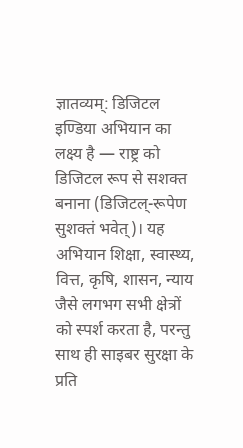ज्ञातव्यम्: डिजिटल इण्डिया अभियान का लक्ष्य है — राष्ट्र को डिजिटल रूप से सशक्त बनाना (डिजिटल्-रूपेण सुशक्तं भवेत्)। यह अभियान शिक्षा, स्वास्थ्य, वित्त, कृषि, शासन, न्याय जैसे लगभग सभी क्षेत्रों को स्पर्श करता है, परन्तु साथ ही साइबर सुरक्षा के प्रति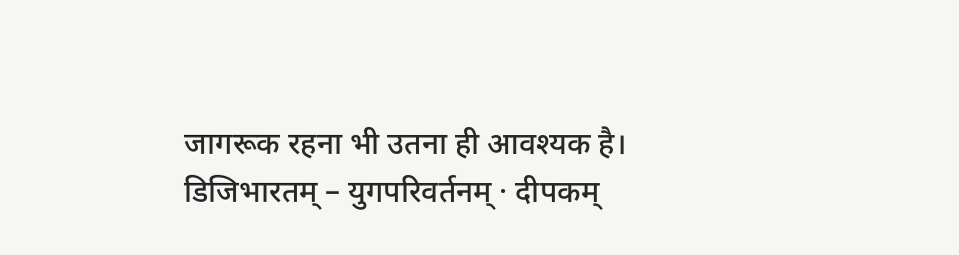जागरूक रहना भी उतना ही आवश्यक है।
डिजिभारतम् – युगपरिवर्तनम् · दीपकम्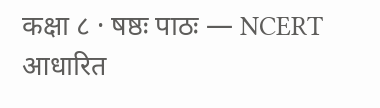कक्षा ८ · षष्ठः पाठः — NCERT आधारित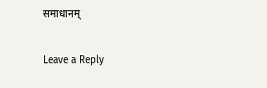समाधानम्

Leave a Reply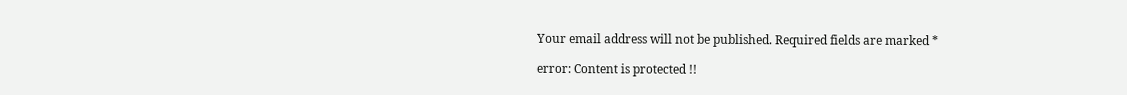Your email address will not be published. Required fields are marked *

error: Content is protected !!